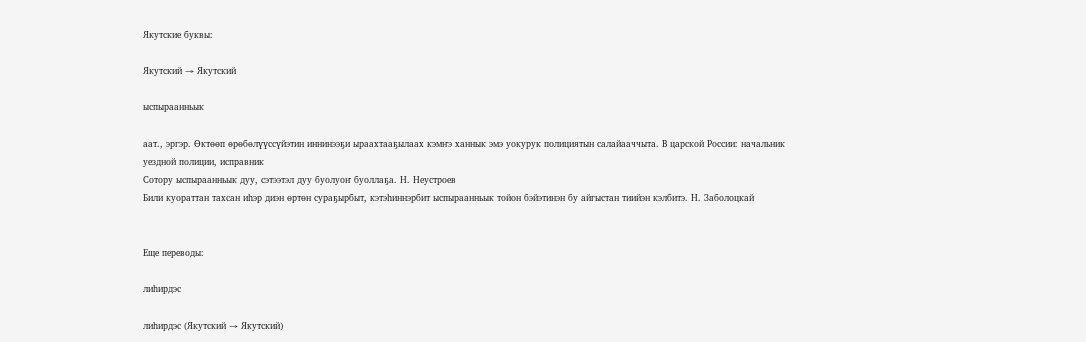Якутские буквы:

Якутский → Якутский

ыспыраанньык

аат., эргэр. Өктөөп өрөбөлүүссүйэтин иннинээҕи ыраахтааҕылаах кэмҥэ ханнык эмэ уокурук полициятын салайааччыта. В царской России: начальник уездной полиции, исправник
Сотору ыспыраанньык дуу, сэтээтэл дуу буолуоҥ буоллаҕа. Н. Неустроев
Били куораттан тахсан иһэр диэн өртөн сураҕырбыт, кэтэһиннэрбит ыспыраанньык тойон бэйэтинэн бу айгыстан тиийэн кэлбитэ. Н. Заболоцкай


Еще переводы:

лиһирдэс

лиһирдэс (Якутский → Якутский)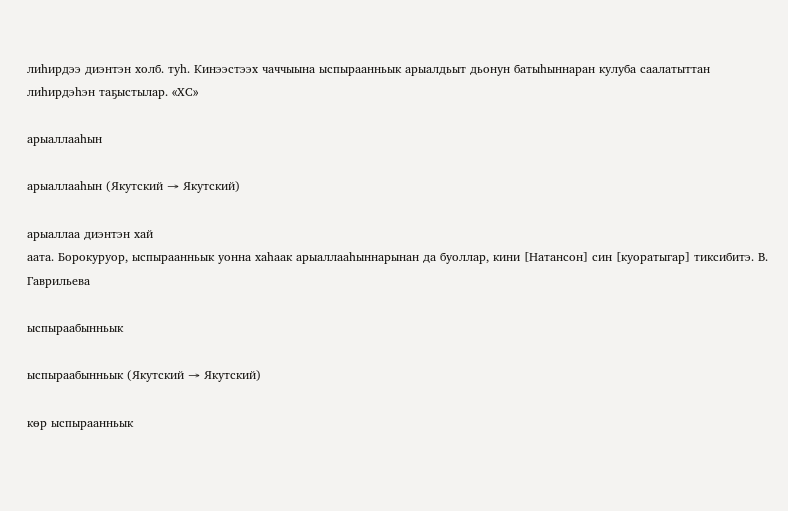лиһирдээ диэнтэн холб. туһ. Кинээстээх чаччыына ыспыраанньык арыалдьыт дьонун батыһыннаран кулуба саалатыттан лиһирдэһэн таҕыстылар. «ХС»

арыаллааһын

арыаллааһын (Якутский → Якутский)

арыаллаа диэнтэн хай
аата. Борокуруор, ыспыраанньык уонна хаһаак арыаллааһыннарынан да буоллар, кини [Натансон] син [куоратыгар] тиксибитэ. В. Гаврильева

ыспыраабынньык

ыспыраабынньык (Якутский → Якутский)

көр ыспыраанньык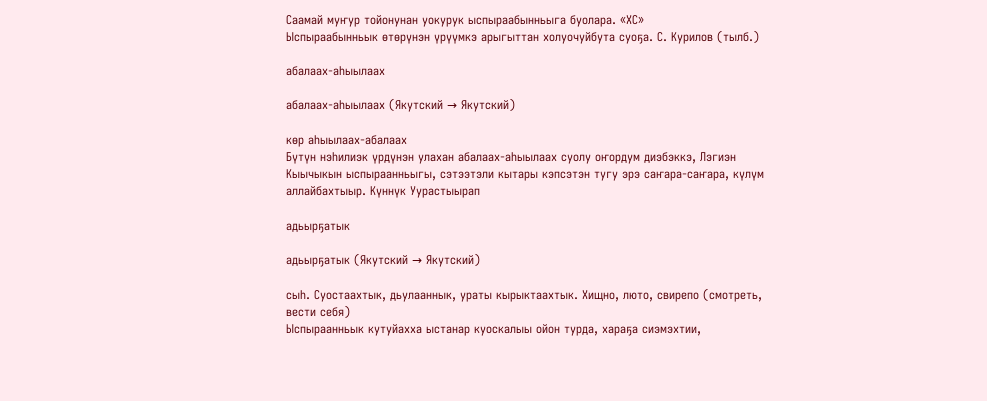Саамай муҥур тойонунан уокурук ыспыраабынньыга буолара. «ХС»
Ыспыраабынньык өтөрүнэн үрүүмкэ арыгыттан холуочуйбута суоҕа. С. Курилов (тылб.)

абалаах-аһыылаах

абалаах-аһыылаах (Якутский → Якутский)

көр аһыылаах-абалаах
Бүтүн нэһилиэк үрдүнэн улахан абалаах-аһыылаах суолу оҥордум диэбэккэ, Лэгиэн Кыычыкын ыспыраанньыгы, сэтээтэли кытары кэпсэтэн тугу эрэ саҥара-саҥара, күлүм аллайбахтыыр. Күннүк Уурастыырап

адьырҕатык

адьырҕатык (Якутский → Якутский)

сыһ. Суостаахтык, дьулааннык, ураты кырыктаахтык. Хищно, люто, свирепо (смотреть, вести себя)
Ыспыраанньык кутуйахха ыстанар куоскалыы ойон турда, хараҕа сиэмэхтии,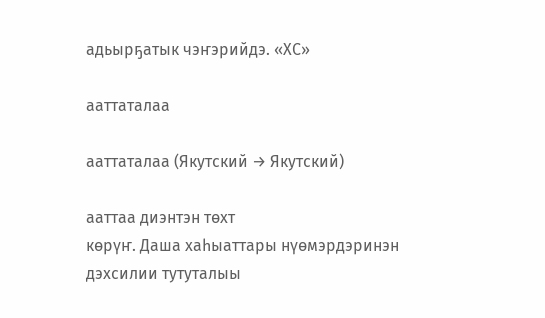адьырҕатык чэҥэрийдэ. «ХС»

ааттаталаа

ааттаталаа (Якутский → Якутский)

ааттаа диэнтэн төхт
көрүҥ. Даша хаһыаттары нүөмэрдэринэн дэхсилии тутуталыы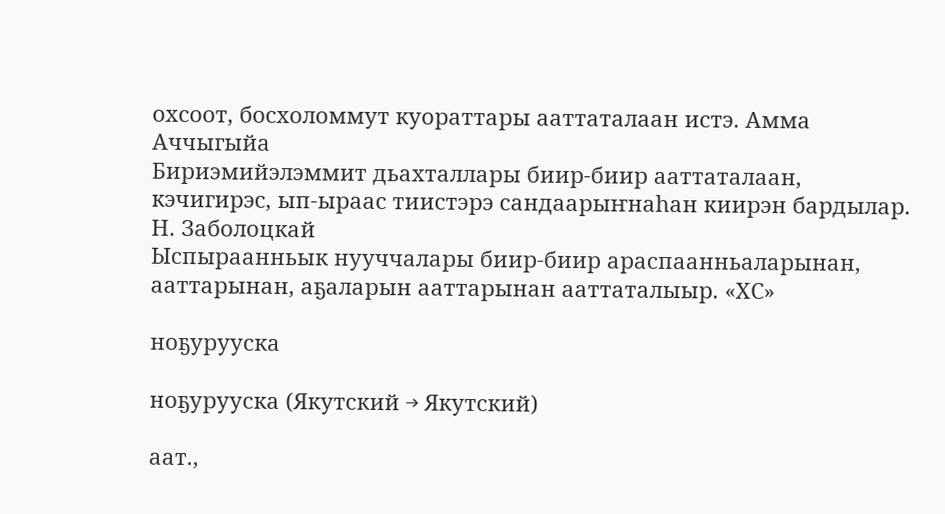охсоот, босхоломмут куораттары ааттаталаан истэ. Амма Аччыгыйа
Бириэмийэлэммит дьахталлары биир-биир ааттаталаан, кэчигирэс, ып-ыраас тиистэрэ сандаарыҥнаһан киирэн бардылар. Н. Заболоцкай
Ыспыраанньык нууччалары биир-биир араспаанньаларынан, ааттарынан, аҕаларын ааттарынан ааттаталыыр. «ХС»

ноҕурууска

ноҕурууска (Якутский → Якутский)

аат.,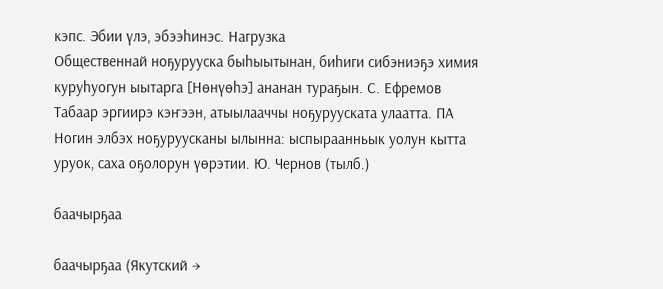кэпс. Эбии үлэ, эбээһинэс. Нагрузка
Общественнай ноҕурууска быһыытынан, биһиги сибэниэҕэ химия куруһуогун ыытарга [Нөнүөһэ] ананан тураҕын. С. Ефремов
Табаар эргиирэ кэҥээн, атыылааччы ноҕурууската улаатта. ПА
Ногин элбэх ноҕуруусканы ылынна: ыспыраанньык уолун кытта уруок, саха оҕолорун үөрэтии. Ю. Чернов (тылб.)

баачырҕаа

баачырҕаа (Якутский →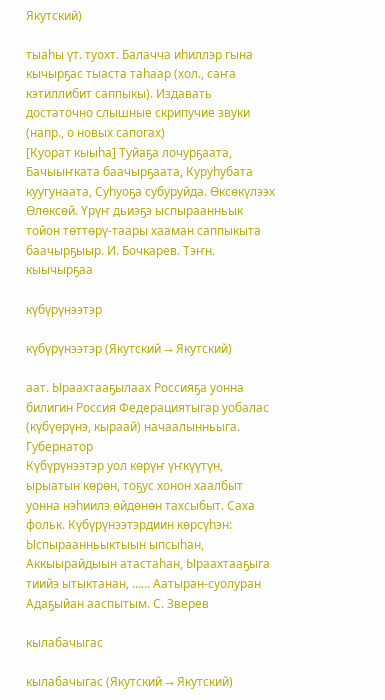Якутский)

тыаһы үт. туохт. Балачча иһиллэр гына кычырҕас тыаста таһаар (хол., саҥа кэтиллибит саппыкы). Издавать достаточно слышные скрипучие звуки (напр., о новых сапогах)
[Куорат кыыһа] Туйаҕа лочурҕаата, Бачыыҥката баачырҕаата, Куруһубата куугунаата, Суһуоҕа субуруйда. Өксөкүлээх Өлөксөй. Үрүҥ дьиэҕэ ыспыраанньык тойон төттөрү-таары хааман саппыкыта баачырҕыыр. И. Бочкарев. Тэҥн. кыычырҕаа

күбүрүнээтэр

күбүрүнээтэр (Якутский → Якутский)

аат. Ыраахтааҕылаах Россияҕа уонна билигин Россия Федерациятыгар уобалас (күбүөрүнэ, кыраай) начаалынньыга. Губернатор
Күбүрүнээтэр уол көрүҥ үҥкүүтүн, ырыатын көрөн, тоҕус хонон хаалбыт уонна нэһиилэ өйдөнөн тахсыбыт. Саха фольк. Күбүрүнээтэрдиин көрсүһэн: Ыспыраанньыктыын ыпсыһан, Аккыырайдыын атастаһан, Ыраахтааҕыга тиийэ ытыктанан, …… Аатыран-суолуран Адаҕыйан ааспытым. С. Зверев

кылабачыгас

кылабачыгас (Якутский → Якутский)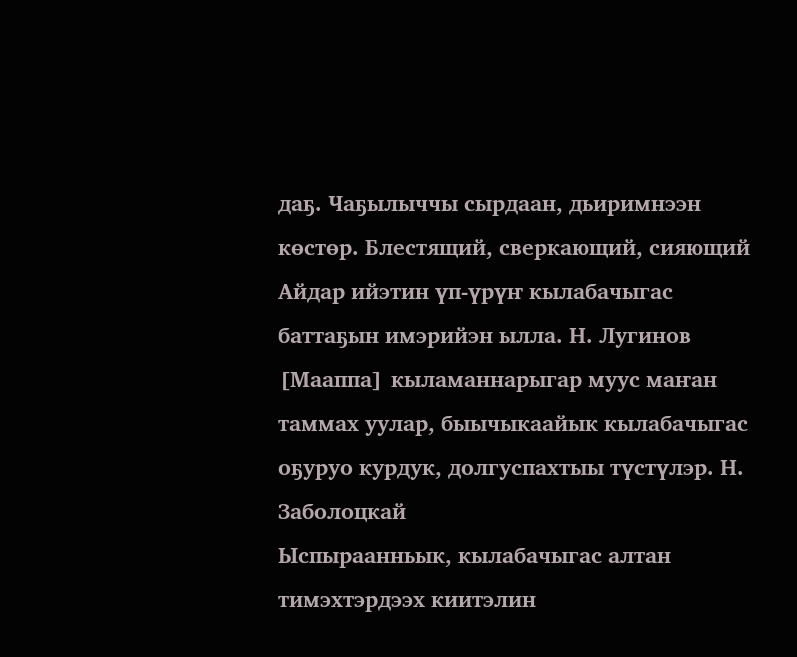даҕ. Чаҕылыччы сырдаан, дьиримнээн көстөр. Блестящий, сверкающий, сияющий
Айдар ийэтин үп-үрүҥ кылабачыгас баттаҕын имэрийэн ылла. Н. Лугинов
[Мааппа] кыламаннарыгар муус маҥан таммах уулар, быычыкаайык кылабачыгас оҕуруо курдук, долгуспахтыы түстүлэр. Н. Заболоцкай
Ыспыраанньык, кылабачыгас алтан тимэхтэрдээх киитэлин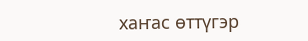хаҥас өттүгэр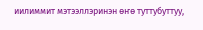иилиммит мэтээллэринэн өҥө туттубуттуу,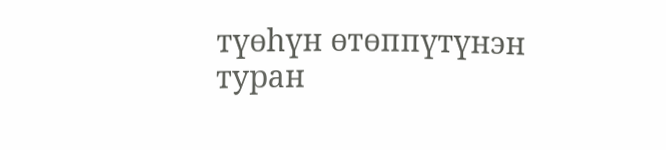түөһүн өтөппүтүнэн туран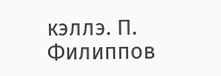кэллэ. П. Филиппов